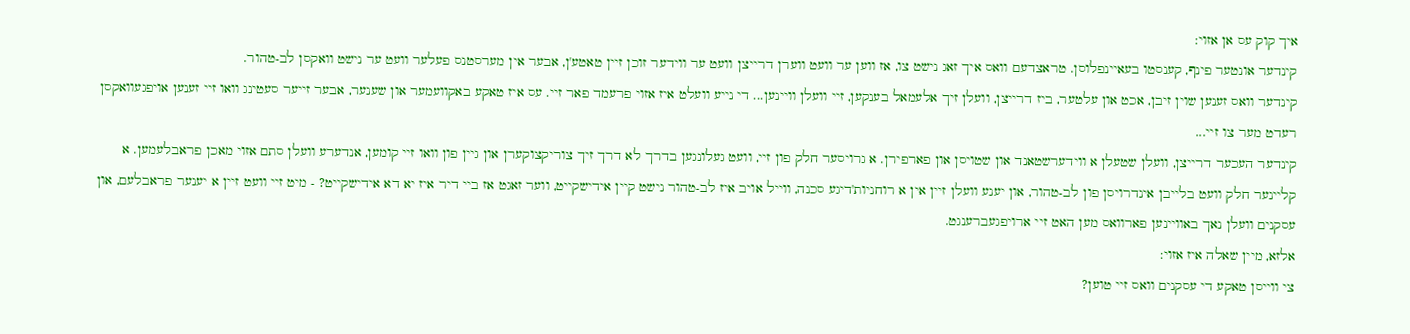איך קוק עס אן אזוי:
קינדער אונטער פינף, קענסטו בעאיינפלוסן. טראצדעם וואס איך זאג נישט צו, אז ווען ער וועט ווערן דרייצן וועט ער ווידער זוכן זיין טאטע'ן, אבער אין מערסטנס פעלער וועט ער נישט וואקסן לב-טהור.
קינדער וואס זענען שוין זיבן, אכט און עלטער, ביז דרייצן, וועלן זיך אלעמאל בענקען, זיי וועלן וויינען... די נייע וועלט איז אזוי פרעמד פאר זיי. עס איז טאקע באקוועמער און שענער, אבער זייער סעטינג וואו זיי זענען אויפגעוואקסן רעדט מער צו זיי...
קינדער העכער דרייצן, וועלן שטעלן א ווידערשטאנד און שטויסן און פארפירן. א גרויסער חלק פון זיי, וועט געלונגען בדרך לא דרך זיך צוריקצוקערן און גיין פון וואו זיי קומען, אנדערע וועלן סתם אזוי מאכן פראבלעמען. א קליינער חלק וועט בלייבן אינדרויסן פון לב-טהור, און יענע וועלן זיין אין א רוחניות'דיגע סכנה, ווייל אויב איז לב-טהור נישט קיין אידישקייט, ווער זאגט אז ביי דיר איז יא דא אידישקייט? - מיט זיי וועט זיין א יענער פראבלעם, און עסקנים וועלן נאך באוויינען פארוואס מען האט זיי ארויפגעברענגט.
אלזא, מיין שאלה איז אזוי:
צי ווייסן טאקע די עסקנים וואס זיי טוען?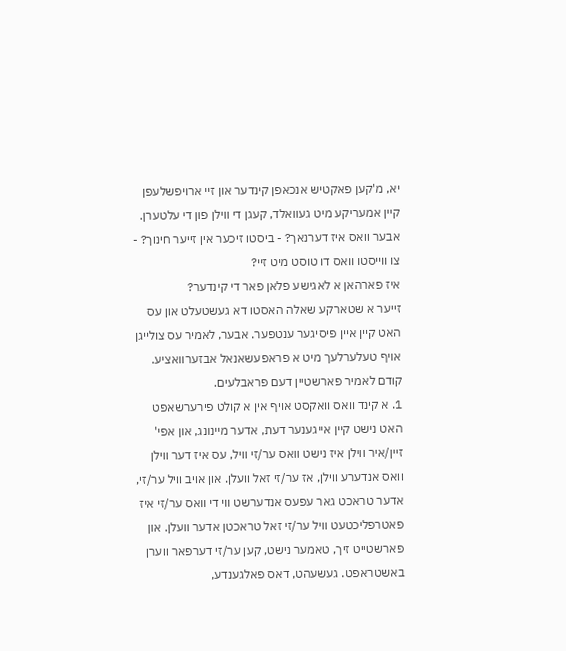יא, מ'קען פאקטיש אנכאפן קינדער און זיי ארויפשלעפן קיין אמעריקע מיט געוואלד, קעגן די ווילן פון די עלטערן. אבער וואס איז דערנאך? - ביסטו זיכער אין זייער חינוך? - צו ווייסטו וואס דו טוסט מיט זיי?
איז פארהאן א לאגישע פלאן פאר די קינדער?
זייער א שטארקע שאלה האסטו דא געשטעלט און עס האט קיין איין פיסיגער ענטפער. אבער, לאמיר עס צולייגן אויף טעלערלעך מיט א פראפעשאנאל אבזערוואציע.
קודם לאמיר פארשטיין דעם פראבלעים.
1. א קינד וואס וואקסט אויף אין א קולט פירערשאפט האט נישט קיין אייגענער דעת, אדער מיינונג, און אפי' זיין/איר ווילן איז נישט וואס ער/זי וויל, עס איז דער ווילן וואס אנדערע ווילן, אז ער/זי זאל וועלן. און אויב וויל ער/זי, אדער טראכט גאר עפעס אנדערשט ווי די וואס ער/זי איז פאטרפליכטעט וויל ער/זי זאל טראכטן אדער וועלן. און פארשטייט זיך, טאמער נישט, קען ער/זי דערפאר ווערן באשטראפט. געשעהט, דאס פאלגענדע,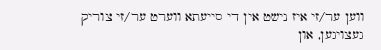ווען ער/זי איז נישט אין די סייעתא ווערט ער/זי צוריק געצויגען, און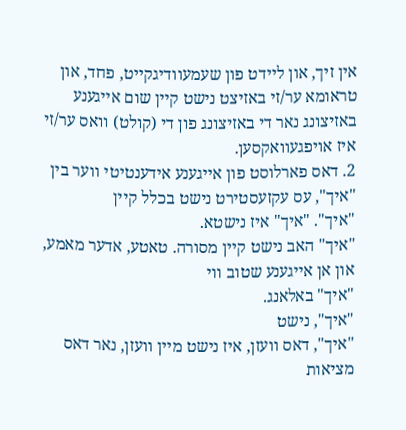אין זיך, און ליידט פון שעמעוודיגקייט, פחד, און טראומא ער/זי באזיצט נישט קיין שום אייגענע באזיצונג נאר די באזיצונג פון די (קולט) וואס ער/זי איז אויפגעוואקסען.
2. דאס פארלוסט פון אייגענע אידענטיטי ווער בין
"איך", עס עקזעסטירט נישט בכלל קיין
"איך". "איך" איז נישטא.
"איך" האב נישט קיין מסורה. טאטע, אדער מאמע, און אן אייגענע שטוב ווי
"איך" באלאנג.
"איך", נישט
"איך", דאס וועזן, איז נישט מיין וועזן, נאר דאס מציאות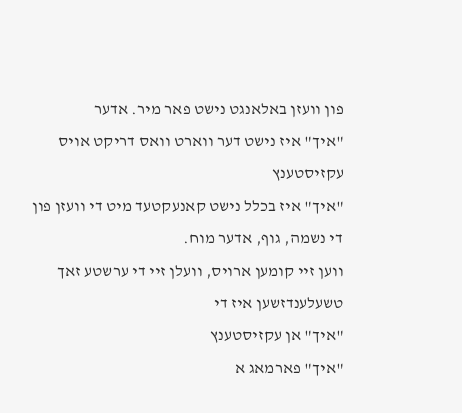פון וועזן באלאנגט נישט פאר מיר. אדער
"איך" איז נישט דער ווארט וואס דריקט אויס עקזיסטענץ
"איך" איז בכלל נישט קאנעקטעד מיט די וועזן פון די נשמה, גוף, אדער מוח.
ווען זיי קומען ארויס, וועלן זיי די ערשטע זאך טשעלענדזשען איז די
"איך" אן עקזיסטענץ
"איך" פארמאג א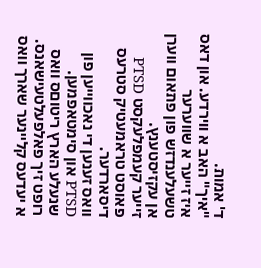ד' אמות.
"איך" האב א ווירדע. און דאס איז זייער א שווערער טשעלענדזש פון פתאום ווערן אן עקזיסטענץ.
זייער קעמפלעקסט PTSD פאוסט טראמעטיק סטרעס דיסארדער.
וואס זענען די נאכווייען פון PTSD און סימטאפמען.
שנעלע הארץ ריטוםס וואס רופט זיך פאלפעלטעישאנס. א יעדעס קליינער שארך וואס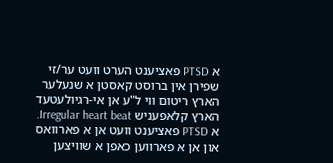א PTSD פאציענט הערט וועט ער/זי שפירן אין ברוסט קאסטן א שנעלער הארץ ריטום ווי ל"ע אן אי-רגיולעטעד הארץ קלאפעניש Irregular heart beat.
א PTSD פאציענט וועט אן א פארוואס און אן א פארווען כאפן א שוויצען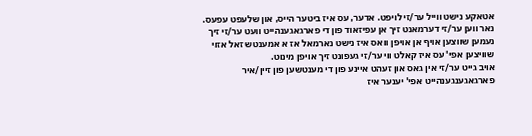אטאקע נישט ווייל ער/זי לויפט. אדער, עס איז ביטער הייס, און שלעפט עפעס. נאר ווען ער/זי דערמאנט זיך אן עפיזאוד פון די פארגאגענהייט וועט ער/זי זיך נעמען שווצען אויף אן אויפן וואס איז נישט נארמאל אז א אמענטש זאל אזוי שוויצען אפי' עס איז קאלט ווי ער/זי געפונט זיך אויפן מינוט.
אויב גייט ער/זי אין גאס און זעהט איינע פון די מענטשען פון זיין/איר פארגאגענגענהייט אפי' יענער איז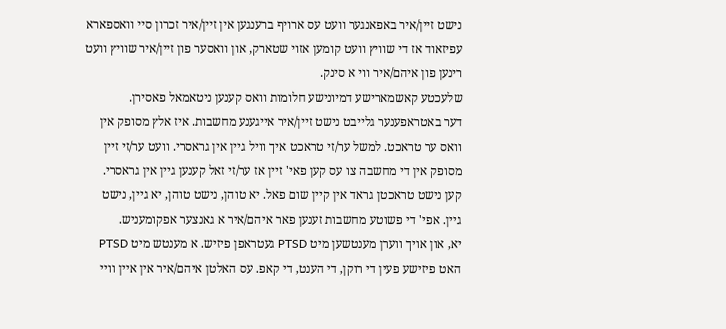נישט זיין/איר באפאנגער וועט עס ארויף ברענגען אין זיין/איר זכרון סיי וואספארא עפיזאוד אז די שוויץ וועט קומען אזוי שטארק, און וואסער פון זיין/איר שוויץ וועט רינען פון איהם/איר ווי א סינק.
שלעכטע קאשמארישע דמיונישע חלומות וואס קענען ניטאמאל פאסירן.
דער באטראפענער גלייבט נישט זיין/איר אייגענע מחשבות. איז אלץ מסופק אין וואס ער טראכט. למשל ער/זי טראכט איך וויל גיין אין גראסרי. וועט ער/זי זיין מסופק אין די מחשבה צו עס קען פאי' זיין אז ער/זי זאל קענען גיין אין גראסרי.
קען נישט טראכטן גראד אין קיין שום פאל. יא טוהן, נישט טוהן, יא גיין, נישט גיין. אפי' די פשוטע מחשבות זענען פאר איהם/איר א גאנצער אפקומעניש.
יא, און אויך ווערן מענטשען מיט PTSD געטראפן פיזיש. א מענטש מיט PTSD האט פיזישע פעין די רוקן, די הענט, די קאפ. עס האלטן איהם/איר אין איין וויי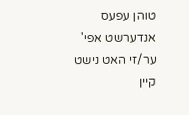טוהן עפעס אנדערשט אפי' ער/זי האט נישט קיין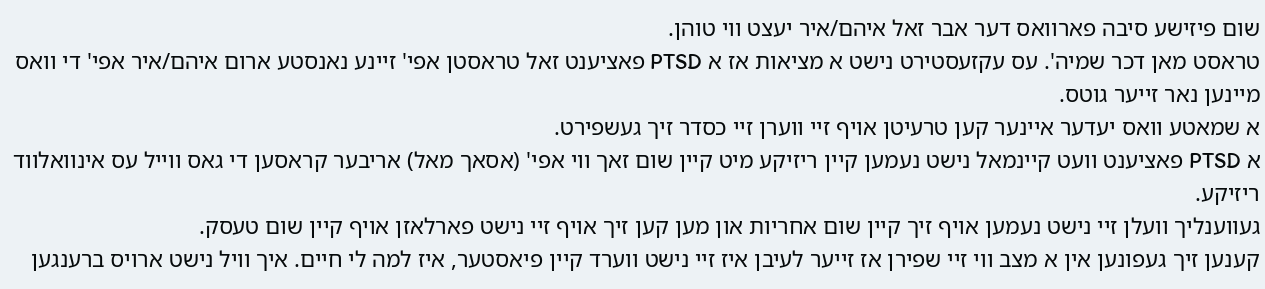שום פיזישע סיבה פארוואס דער אבר זאל איהם/איר יעצט ווי טוהן.
טראסט מאן דכר שמיה'. עס עקזעסטירט נישט א מציאות אז א PTSD פאציענט זאל טראסטן אפי' זיינע נאנסטע ארום איהם/איר אפי' די וואס מיינען נאר זייער גוטס.
א שמאטע וואס יעדער איינער קען טרעיטן אויף זיי ווערן זיי כסדר זיך געשפירט.
א PTSD פאציענט וועט קיינמאל נישט נעמען קיין ריזיקע מיט קיין שום זאך ווי אפי' (אסאך מאל) אריבער קראסען די גאס ווייל עס אינוואלווד ריזיקע.
געווענליך וועלן זיי נישט נעמען אויף זיך קיין שום אחריות און מען קען זיך אויף זיי נישט פארלאזן אויף קיין שום טעסק.
קענען זיך געפונען אין א מצב ווי זיי שפירן אז זייער לעיבן איז זיי נישט ווערד קיין פיאסטער, איז למה לי חיים. איך וויל נישט ארויס ברענגען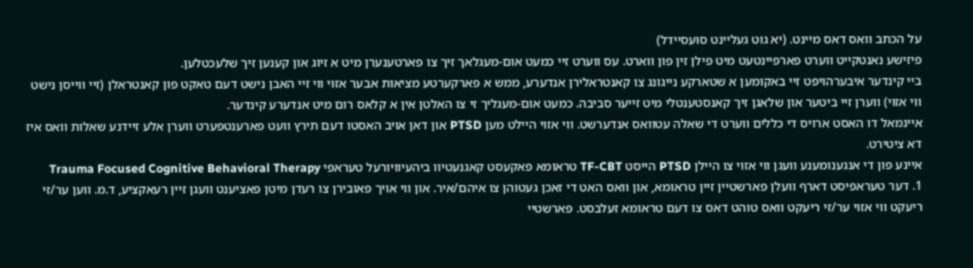על הכתב וואס דאס מיינט. (יא גוט געליינט סועסיידל)
פיזישע נאנטקייט ווערט פארפיינטעט מיט פילן זין פון ווארט. עס ווערט זיי כמעט אום-מעגלאך זיך צו פארטענערן מיט א זיוג און קענען זיך שלעכטלען.
ביי קינדער איבערהויפט זיי באקומען א שטארקע נייגונג צו קאנטראלירן אנדערע, ממש א פארקערטע מציאות אבער אזוי ווי זיי האבן נישט דעם טאקט פון קאנטראלן (זיי ווייסן נישט ווי אזוי) ווערן זיי ביטער און שלאגן זיך קאנסטענטלי מיט זייער סביבה. כמעט אום-מעגליך זי צו האלטן אין א קלאס רום מיט אנדערע קינדער.
איינמאל דו האסט ארויס די כללים ווערט די שאלה עטוואס אנדערשט. ווי אזוי היילט מען PTSD און דאן אויב האסטו דעם תירץ וועט פארענטפערט ווערן אלע זיידנע שאלות וואס איז דא ציטירט.
איינע פון די אנגענומענע וועגן ווי אזוי צו היילן PTSD הייסט TF-CBT טראומא פאקעסט קאגנעטיוו ביהעיוויורעל טעראפי Trauma Focused Cognitive Behavioral Therapy
1. דער טעראפיסט דארף וועלן פארשטיין זיין טראומא, און וואס האט די זאכן געטוהן צו איהם/איר. און ווי אויך פאובירן צו רעדן מיטן פאציענט וועגן זיין רעאקציע, ד.מ. ווען ער/זי ריעקט ווי אזוי ער/זי ריעקט וואס טוהט דאס צו דעם טראומא זעלבסט. פארשטיי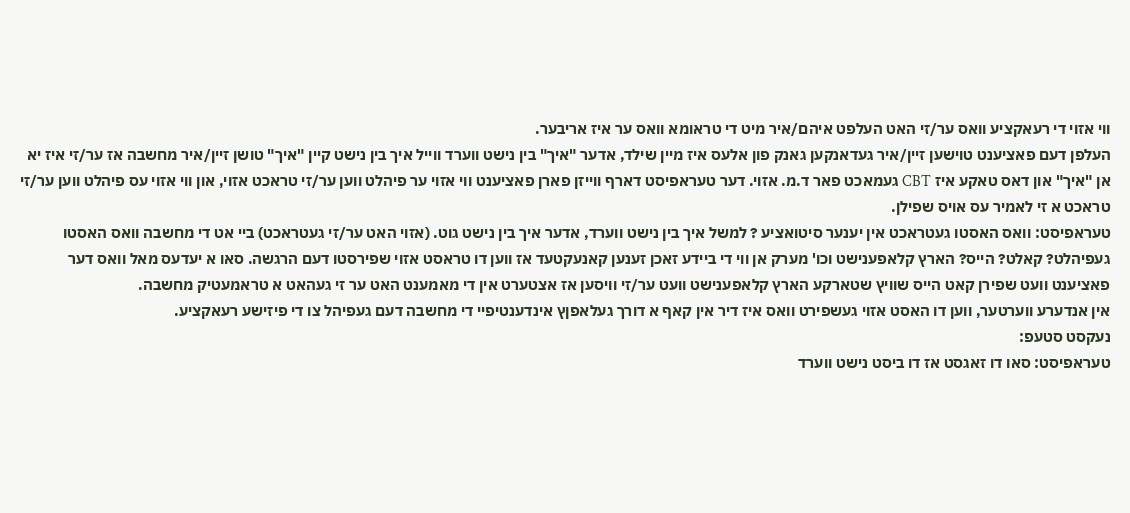ווי אזוי די רעאקציע וואס ער/זי האט העלפט איהם/איר מיט די טראומא וואס ער איז אריבער.
העלפן דעם פאציענט טוישען זיין/איר געדאנקען גאנק פון אלעס איז מיין שילד, אדער "איך" בין נישט ווערד ווייל איך בין נישט קיין "איך" טושן זיין/איר מחשבה אז ער/זי איז יא אן "איך" און דאס טאקע איז CBT געמאכט פאר ד.מ. אזוי. דער טעראפיסט דארף ווייזן פארן פאציענט ווי אזוי ער פיהלט ווען ער/זי טראכט אזוי, און ווי אזוי עס פיהלט ווען ער/זי טראכט א זי לאמיר עס אויס שפילן.
טעראפיסט: וואס האסטו געטראכט אין יענער סיטואציע ? למשל איך בין נישט ווערד, אדער איך בין נישט גוט. (אזוי האט ער/זי געטראכט) ביי אט די מחשבה וואס האסטו געפיהלט? קאלט? הייס? הארץ קלאפענישט וכו' מערק אן ווי די ביידע זאכן זענען קאנעקטעד אז ווען דו טראסט אזוי שפירסטו דעם הרגשה. סאו א יעדעס מאל וואס דער פאציענט וועט שפירן קאט הייס שוויץ שטארקע הארץ קלאפענישט וועט ער/זי וויסען אז אצטערט אין די מאמענט האט ער זי געהאט א טראמעטיק מחשבה.
אין אנדערע ווערטער, ווען דו האסט אזוי געשפירט וואס איז דיר אין קאף א דורך געלאפןץ אינדענטיפיי די מחשבה דעם געפיהל צו די פיזישע רעאקציע.
נעקסט סטעפ:
טעראפיסט: סאו דו זאגסט אז דו ביסט נישט ווערד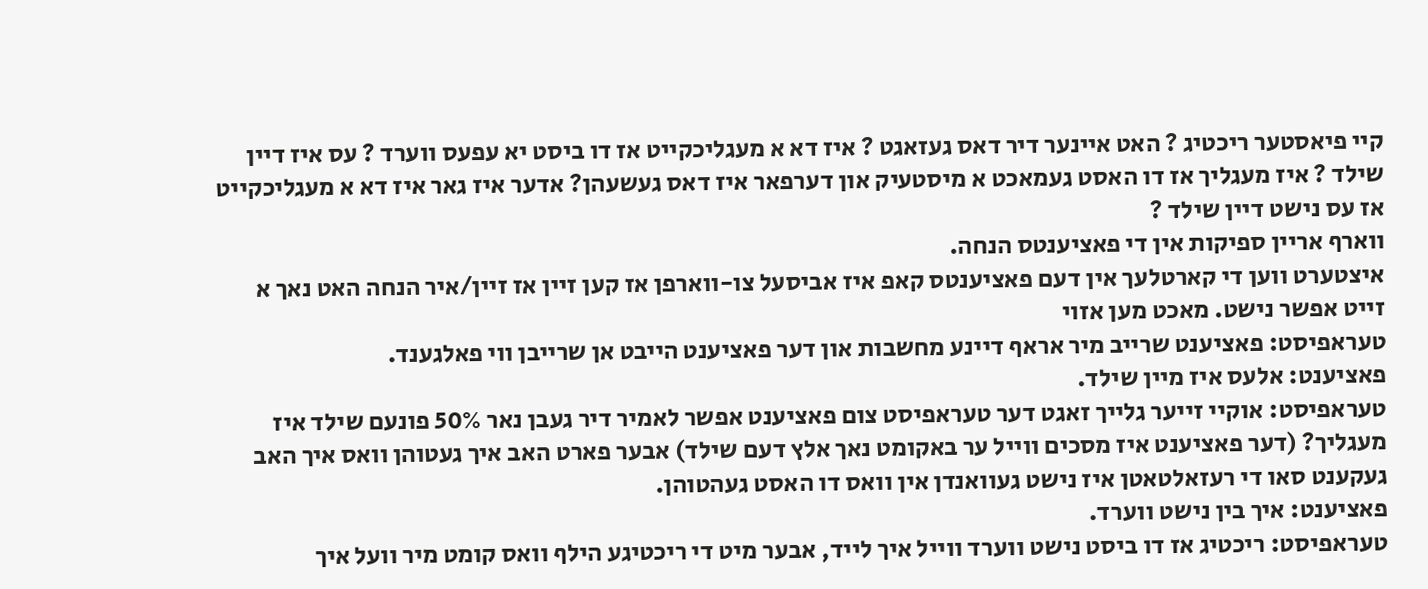קיי פיאסטער ריכטיג ? האט איינער דיר דאס געזאגט ? איז דא א מעגליכקייט אז דו ביסט יא עפעס ווערד ? עס איז דיין שילד ? איז מעגליך אז דו האסט געמאכט א מיסטעיק און דערפאר איז דאס געשעהן? אדער איז גאר איז דא א מעגליכקייט אז עס נישט דיין שילד ?
ווארף אריין ספיקות אין די פאציענטס הנחה.
איצטערט ווען די קארטלעך אין דעם פאציענטס קאפ איז אביסעל צו-ווארפן אז קען זיין אז זיין/איר הנחה האט נאך א זייט אפשר נישט. מאכט מען אזוי
טעראפיסט: פאציענט שרייב מיר אראף דיינע מחשבות און דער פאציענט הייבט אן שרייבן ווי פאלגענד.
פאציענט: אלעס איז מיין שילד.
טעראפיסט: אוקיי זייער גלייך זאגט דער טעראפיסט צום פאציענט אפשר לאמיר דיר געבן נאר 50% פונעם שילד איז מעגליך? (דער פאציענט איז מסכים ווייל ער באקומט נאך אלץ דעם שילד) אבער פארט האב איך געטוהן וואס איך האב געקענט סאו די רעזאלטאטן איז נישט געוואנדן אין וואס דו האסט געהטוהן.
פאציענט: איך בין נישט ווערד.
טעראפיסט: ריכטיג אז דו ביסט נישט ווערד ווייל איך לייד, אבער מיט די ריכטיגע הילף וואס קומט מיר וועל איך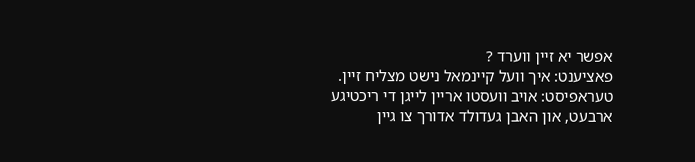אפשר יא זיין ווערד ?
פאציענט: איך וועל קיינמאל נישט מצליח זיין.
טעראפיסט: אויב וועסטו אריין לייגן די ריכטיגע ארבעט, און האבן געדולד אדורך צו גיין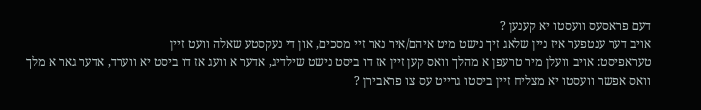דעם פראסעס וועסטו יא קענען ?
אויב דער ענטפער איז ניין שלאג זיך נישט מיט איהם/איר נאר זיי מסכים, און די נעקסטע שאלה וועט זיין
טעראפיסט: אויב וועלן מיר טרעפן א מהלך וואס קען זיין אז דו ביסט נישט שילדיג, אדער א וועג אז דו ביסט יא ווערד, אדער גאר א מלך וואס אפשר וועסטו יא מצליח זיין ביסטו גרייט עס צו פראבירן ?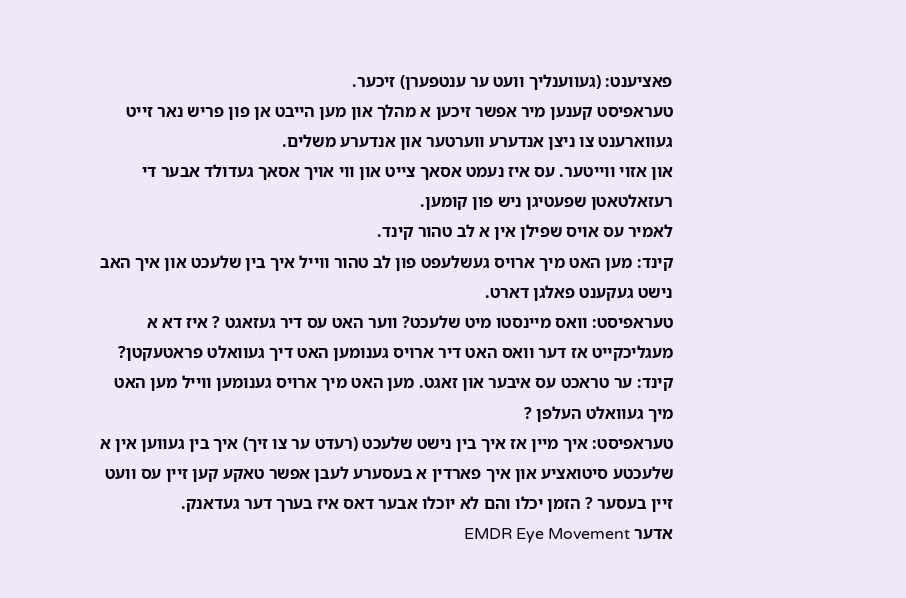פאציענט: (געווענליך וועט ער ענטפערן) זיכער.
טעראפיסט קענען מיר אפשר זיכען א מהלך און מען הייבט אן פון פריש נאר זייט געווארענט צו ניצן אנדערע ווערטער און אנדערע משלים.
און אזוי ווייטער. עס איז נעמט אסאך צייט און ווי אויך אסאך געדולד אבער די רעזאלטאטן שפעטיגן ניש פון קומען.
לאמיר עס אויס שפילן אין א לב טהור קינד.
קינד: מען האט מיך ארויס געשלעפט פון לב טהור ווייל איך בין שלעכט און איך האב נישט געקענט פאלגן דארט.
טעראפיסט: וואס מיינסטו מיט שלעכט? ווער האט עס דיר געזאגט ? איז דא א מעגליכקייט אז דער וואס האט דיר ארויס גענומען האט דיך געוואלט פראטעקטן?
קינד: ער טראכט עס איבער און זאגט. מען האט מיך ארויס גענומען ווייל מען האט מיך געוואלט העלפן ?
טעראפיסט: איך מיין אז איך בין נישט שלעכט (רעדט ער צו זיך) איך בין געווען אין א שלעכטע סיטואציע און איך פארדין א בעסערע לעבן אפשר טאקע קען זיין עס וועט זיין בעסער ? הזמן יכלו והם לא יוכלו אבער דאס איז בערך דער געדאנק.
אדער EMDR Eye Movement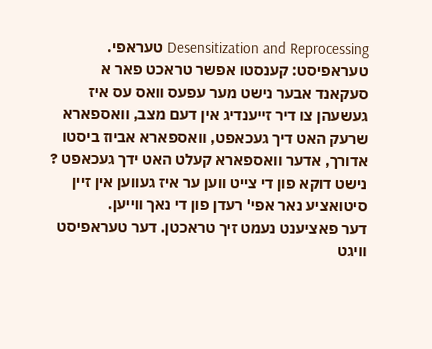Desensitization and Reprocessing טעראפי.
טעראפיסט: קענסטו אפשר טראכט פאר א סעקאנד אבער נישט מער עפעס וואס עס איז געשעהן צו דיר זייענדיג אין דעם מצב, וואספארא שרעק האט דיך געכאפט, וואספארא אביוז ביסטו אדורך, אדער וואספארא קעלט האט ידך געכאפט ? נישט דוקא פון די צייט ווען ער איז געווען אין זיין סיטואציע נאר אפי' רעדן פון די נאך ווייען.
דער פאציענט נעמט זיך טראכטן. דער טעראפיסט וויגט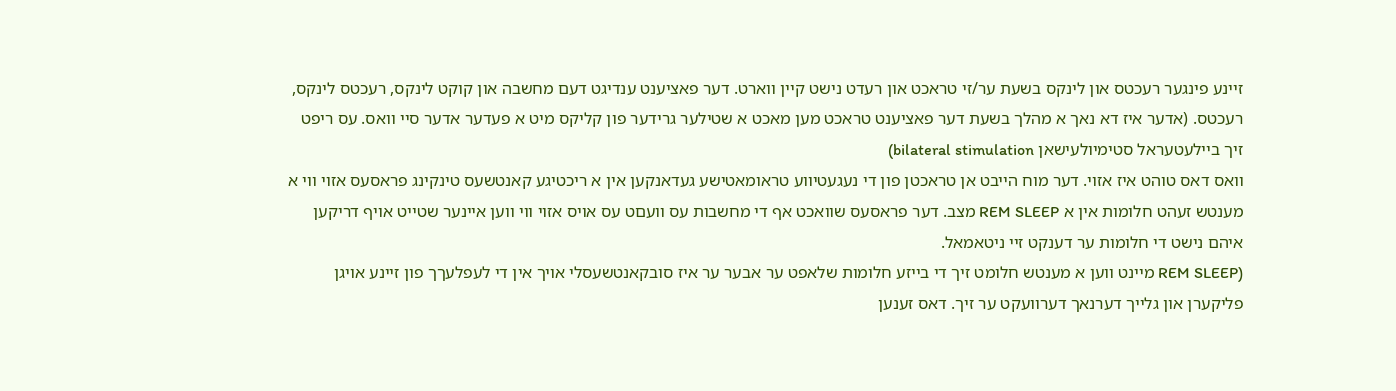זיינע פינגער רעכטס און לינקס בשעת ער/זי טראכט און רעדט נישט קיין ווארט. דער פאציענט ענדיגט דעם מחשבה און קוקט לינקס, רעכטס לינקס, רעכטס. (אדער איז דא נאך א מהלך בשעת דער פאציענט טראכט מען מאכט א שטילער גרידער פון קליקס מיט א פעדער אדער סיי וואס. עס ריפט זיך ביילעטעראל סטימיולעישאן bilateral stimulation)
וואס דאס טוהט איז אזוי. דער מוח הייבט אן טראכטן פון די נעגעטיווע טראומאטישע געדאנקען אין א ריכטיגע קאנטשעס טינקינג פראסעס אזוי ווי א מענטש זעהט חלומות אין א REM SLEEP מצב. דער פראסעס שוואכט אף די מחשבות עס וועםט עס אויס אזוי ווי ווען איינער שטייט אויף דריקען איהם נישט די חלומות ער דענקט זיי ניטאמאל.
(REM SLEEP מיינט ווען א מענטש חלומט זיך די בייזע חלומות שלאפט ער אבער ער איז סובקאנטשעסלי אויך אין די לעפלעךך פון זיינע אויגן פליקערן און גלייך דערנאך דערוועקט ער זיך. דאס זענען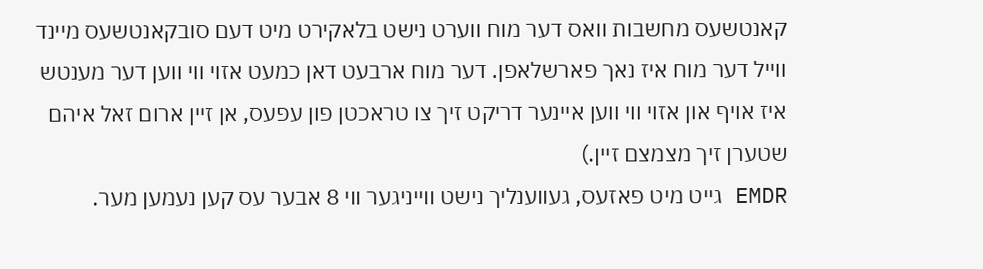קאנטשעס מחשבות וואס דער מוח ווערט נישט בלאקירט מיט דעם סובקאנטשעס מיינד ווייל דער מוח איז נאך פארשלאפן. דער מוח ארבעט דאן כמעט אזוי ווי ווען דער מענטש איז אויף און אזוי ווי ווען איינער דריקט זיך צו טראכטן פון עפעס, אן זיין ארום זאל איהם שטערן זיך מצמצם זיין.)
EMDR גייט מיט פאזעס, געווענליך נישט ווייניגער ווי 8 אבער עס קען נעמען מער.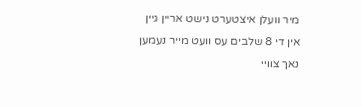מיר וועלן איצטערט נישט אריין גיין אין די 8 שלבים עס וועט מייר נעמען נאך צוויי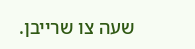שעה צו שרייבן.